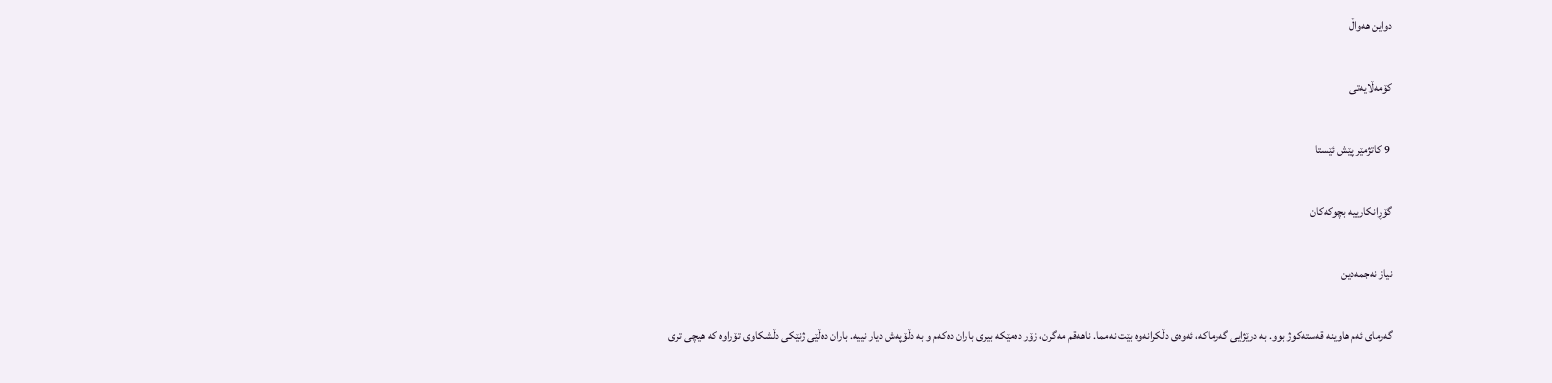دواین هەواڵ

کۆمەڵایەتی‌

 9 کاتژمێر پێش ئێستا

گۆڕانکارییە بچوکەکان

نیاز نەجمەدین

گەرمای ئەم هاوینە قەستەکوژ بوو. بە درێژایی گەرماکە، ئەوەی دڵکرانەوە بێت نەمما. ناهەقم مەگرن، زۆر دەمێکە بیری باران دەکەم و بە دڵۆپەش دیار نییە. باران دەڵێی ژنێکی دڵشکاوی تۆراوە کە هیچی تری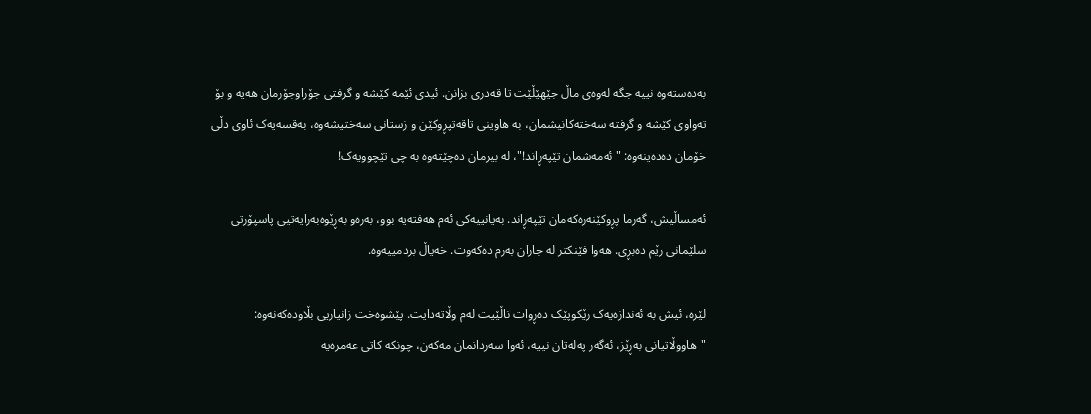بەدەستەوە نییە جگە لەوەی ماڵ جێهێڵێت تا قەدری بزانن. ئیدی ئێمە کێشە و گرفتی جۆراوجۆرمان هەیە و بۆ تەواوی کێشە و گرفتە سەختەکانیشمان، بە هاوینی تاقەتپڕوکێن و زستانی سەختیشەوە، بەقسەیەک ئاوی دڵی خۆمان دەدەینەوە: " ئەمەشمان تێپەڕاند!"، لە بیرمان دەچێتەوە بە چی تێچوویەک!

ئەمساڵیش، گەرما پڕوکێنەرەکەمان تێپەڕاند. بەیانییەکی ئەم هەفتەیە بوو، بەرەو بەڕێوەبەرایەتیی پاسپۆرتی سلێمانی رێم دەبڕی. هەوا فێنکتر لە جاران بەرم دەکەوت. خەیاڵ بردمییەوە.

لێرە، ئیش بە ئەندازەیەک رێکوپێک دەڕوات ناڵێیت لەم وڵاتەدایت. پێشوەخت زانیاریی بڵاودەکەنەوە: "هاووڵاتیانی بەڕێز، ئەگەر پەلەتان نییە، ئەوا سەردانمان مەکەن، چونکە کاتی عەمرەیە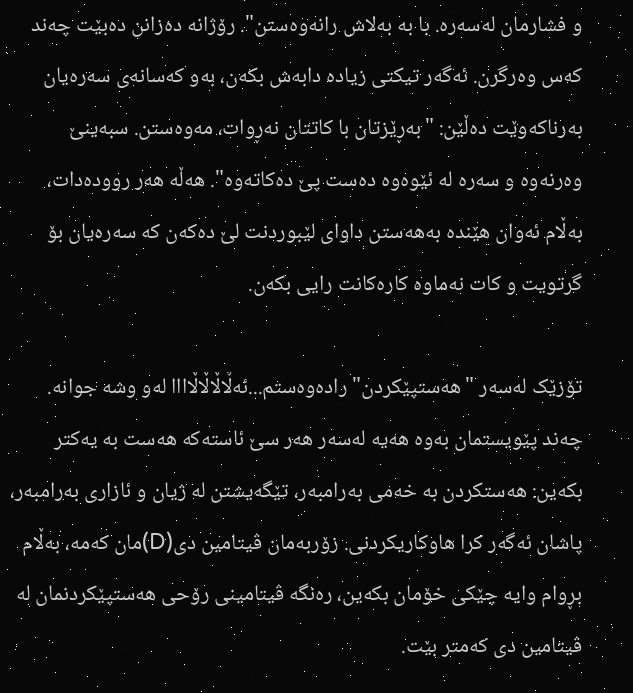و فشارمان لەسەرە. با بە بەلاش رانەوەستن". رۆژانە دەزانن دەبێت چەند کەس وەرگرن. ئەگەر تیکتی زیادە دابەش بکەن، بەو کەسانەی سەرەیان بەرناکەوێت دەڵێن: "بەڕێزتان با کاتتان نەڕوات، مەوەستن. سبەینێ وەرنەوە و سەرە لە ئێوەوە دەست پێ دەکاتەوە". هەڵە هەر روودەدات، بەڵام ئەوان هێندە بەهەستن داوای لێبوردنت لێ دەکەن کە سەرەیان بۆ گرتویت و کات نەماوە کارەکانت رایی بکەن.

تۆزێک لەسەر "هەستپێکردن" رادەوەستم...ئەڵاڵاڵاڵاااا لەو وشە جوانە. چەند پێویستمان بەوە هەیە لەسەر هەر سێ ئاستەکە هەست بە یەکتر بکەین: هەستکردن بە خەمی بەرامبەر، تێگەیشتن لە ژیان و ئازاری بەرامبەر، پاشان ئەگەر کرا هاوکاریکردنی. زۆربەمان ڤیتامین دی(D)مان کەمە، بەڵام بڕوام وایە چێکی خۆمان بکەین، رەنگە ڤیتامینی رۆحی هەستپێکردنمان لە ڤیتامین دی کەمتر بێت.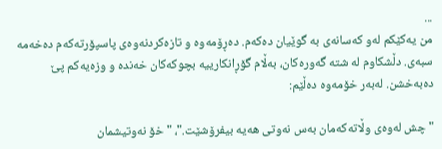...
من یەکێکم لەو کەسانەی بە گوێیان دەکەم. دەڕۆمەوە و تازەکردنەوەی پاسپۆرتەکەم دەخەمە سبەی. دڵشکاوم لە شتە گەورەکان، بەڵام گۆڕانکارییە بچوکەکان خەندە و وزەیەکم پێ دەبەخشن. لەبەر خۆمەوە دەڵێم:

"چش لەوەی وڵاتەکەمان بەس نەوتی هەیە بیفرۆشێت."، "خۆ نەوتیشمان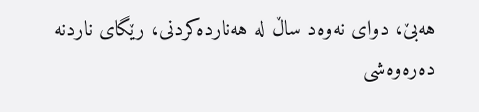هەبێ، دوای نەوەد ساڵ لە هەناردەکردنی، رێگای ناردنە دەرەوەشی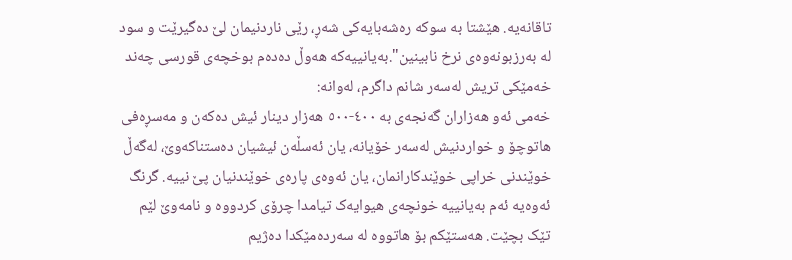تاقانەیە. هێشتا بە سوکە رەشەبایەکی شەڕ، رێی ناردنیمان لێ دەگیرێت و سود لە بەرزبونەوەی نرخ نابینین".بەیانییەکە هەوڵ دەدەم بوخچەی قورسی چەند خەمێکی تریش لەسەر شانم داگرم، لەوانە:
خەمی ئەو هەزاران گەنجەی بە ٤٠٠-٥٠٠ هەزار دینار ئیش دەکەن و مەسڕەفی هاتوچۆ و خواردنیش لەسەر خۆیانە، یان ئەسڵەن ئیشیان دەستناکەوێ، لەگەڵ خوێندنی خراپی خوێندکارانمان، یان ئەوەی پارەی خوێندنیان پێ نییە. گرنگ ئەوەیە ئەم بەیانییە خونچەی هیوایەک تیامدا چرۆی کردووە و نامەوێ لێم تێک بچێت. هەستێکم بۆ هاتووە لە سەردەمێکدا دەژیم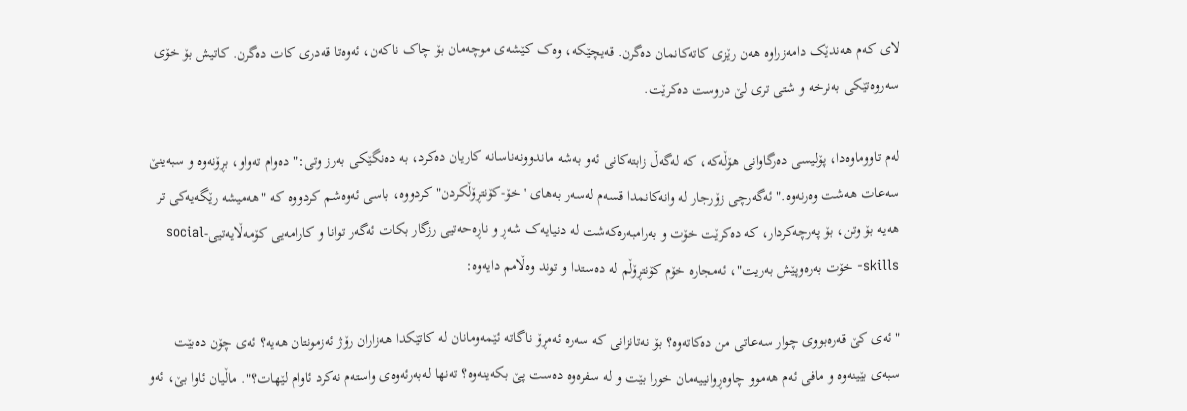لای کەم هەندێک دامەزراوە هەن رێزی کاتەکانمان دەگرن. قەیچێکە، وەک کێشەی موچەمان بۆ چاک ناکەن، ئەوەتا قەدری کات دەگرن. کاتیش بۆ خۆی سەروەتێکی بەنرخە و شتی تری لێ دروست دەکرێت.

لەم تاووماوەدا، پۆلیسی دەرگاوانی هۆڵەکە، کە لەگەڵ زابتەکانی ئەو بەشە ماندوونەناسانە کاریان دەکرد، بە دەنگێکی بەرز وتی:" دەوام تەواو، بڕۆنەوە و سبەینێ سەعات هەشت وەرنەوە." ئەگەرچی زۆرجار لە وانەکانمدا قسەم لەسەر بەهای 'خۆ-کۆنتڕۆڵکردن" کردووە، باسی ئەوەشم کردووە کە "هەمیشە رێگەیەکی تر هەیە بۆ وتن، بۆ پەرچەکردار، کە دەکرێت خۆت و بەرامبەرەکەشت لە دنیایەک شەڕ و ناڕەحەتیی رزگار بکات ئەگەر توانا و کارامەیی کۆمەڵایەتیی-social skills- خۆت بەرەوپێش بەریت"، ئەمجارە خۆم کۆنتڕۆڵم لە دەستدا و توند وەڵامم دایەوە:

"ئەی کێ قەرەبووی چوار سەعاتی من دەکاتەوە؟ بۆ نەتانزانی کە سەرە ئەمڕۆ ناگاتە ئێمەومانان لە کاتێکدا هەزاران رۆژ ئەزمونتان هەیە؟ ئەی چۆن دەبێت سبەی بێینەوە و مافی ئەم هەموو چاوەڕوانییەمان خورا بێت و لە سفرەوە دەست پێ بکەینەوە؟ تەنها لەبەرئەوەی واستەم نەکرد ئاوام لێهات؟". ماڵیان ئاوا بێ، ئەو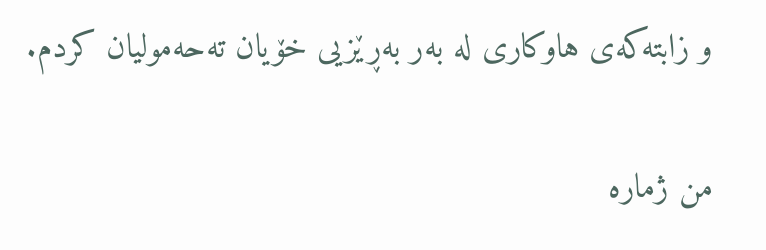و زابتەکەی هاوکاری لە بەر بەڕێزیی خۆیان تەحەمولیان کردم.

من ژمارە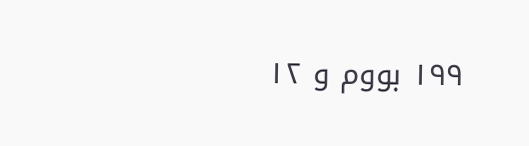١٩٩ بووم و ١٢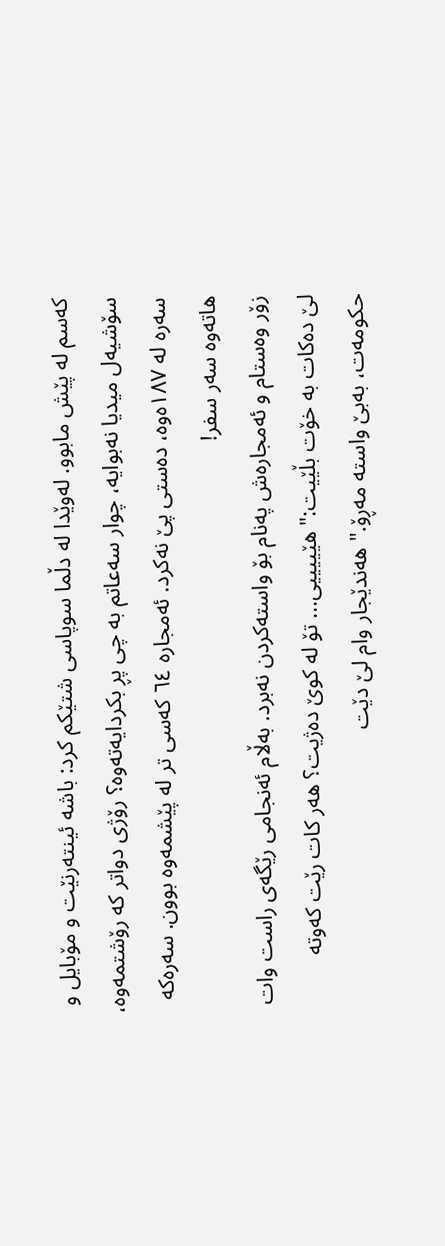کەسم لە پێش مابوو. لەوێدا لە دڵما سوپاسی شتێکم کرد: باشە ئینتەرنێت و مۆبایل و سۆشیەل میدیا نەبوایە، چوار سەعاتم بە چی پڕ بکردایەتەوە؟ رۆژی دواتر کە رۆشتمەوە، سەرە لە ١٨٧ەوە، دەستی پێ نەکرد. ئەمجارە ٦٤ کەسی تر لە پێشمەوە بوون. سەرەکە هاتەوە سەر سفر!
زۆر وەستام و ئەمجارەش پەنام بۆ واستەکردن نەبرد. بەڵام ئەنجامی رێگەی راست وات لێ دەکات بە خۆت بڵێیت:" هێییییی... تۆ لە کوێ دەژیت؟ هەر کات رێت کەوتە حکومەت، بەبێ واستە مەڕۆ." هەندێجار وام لێ دێت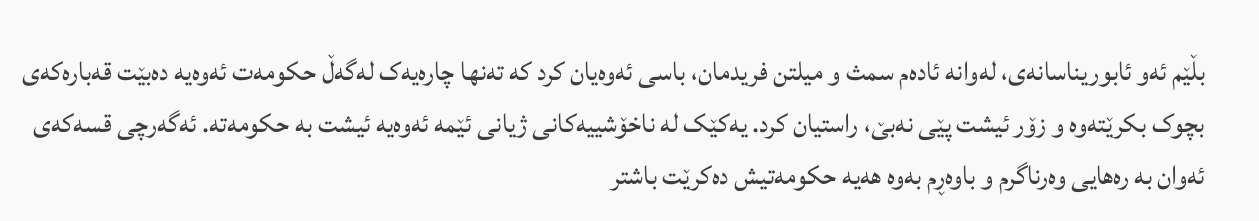بڵێم ئەو ئابوریناسانەی، لەوانە ئادەم سمث و میلتن فریدمان، باسی ئەوەیان کرد کە تەنها چارەیەک لەگەڵ حکومەت ئەوەیە دەبێت قەبارەکەی بچوک بکرێتەوە و زۆر ئیشت پێی نەبێ، راستیان کرد. یەکێک لە ناخۆشییەکانی ژیانی ئێمە ئەوەیە ئیشت بە حکومەتە. ئەگەرچی قسەکەی ئەوان بە رەهایی وەرناگرم و باوەڕم بەوە هەیە حکومەتیش دەکرێت باشتر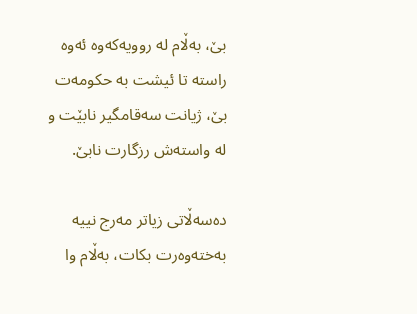بێ، بەڵام لە روویەکەوە ئەوە راستە تا ئیشت بە حکومەت بێ، ژیانت سەقامگیر نابێت و لە واستەش رزگارت نابێ.

دەسەڵاتی زیاتر مەرج نییە بەختەوەرت بکات، بەڵام وا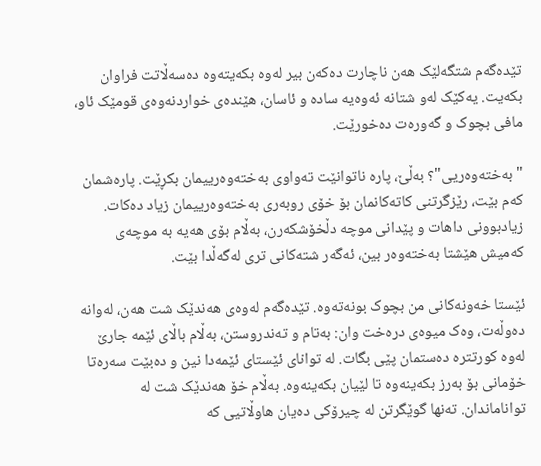تێدەگەم شتگەلێک هەن ناچارت دەکەن بیر لەوە بکەیتەوە دەسەڵاتت فراوان بکەیت. یەکێک لەو شتانە ئەوەیە سادە و ئاسان، هێندەی خواردنەوەی قومێک ئاو، مافی بچوک و گەورەت دەخورێت.

"بەختەوەریی"؟ بەڵێ، پارە ناتوانێت تەواوی بەختەوەرییمان بکڕێت. پارەشمان کەم بێت، رێزگرتنی کاتەکانمان بۆ خۆی روبەری بەختەوەرییمان زیاد دەکات. زیادبوونی داهات و پێدانی موچە دڵخۆشکەرن، بەڵام بۆی هەیە بە موچەی کەمیش هێشتا بەختەوەر بین، ئەگەر شتەکانی تری لەگەڵدا بێت.

ئێستا خەونەکانی من بچوک بونەتەوە. تێدەگەم لەوەی هەندێک شت هەن، لەوانە دەوڵەت، وەک میوەی درەخت وان: بەتام و تەندروستن، بەڵام باڵای ئێمە جارێ لەوە کورتترە دەستمان پێی بگات. لە توانای ئێستای ئێمەدا نین و دەبێت سەرەتا خۆمانی بۆ بەرز بکەینەوە تا لێیان بکەینەوە. بەڵام خۆ هەندێک شت لە تواناماندان. تەنها گوێگرتن لە چیرۆکی دەیان هاوڵاتیی کە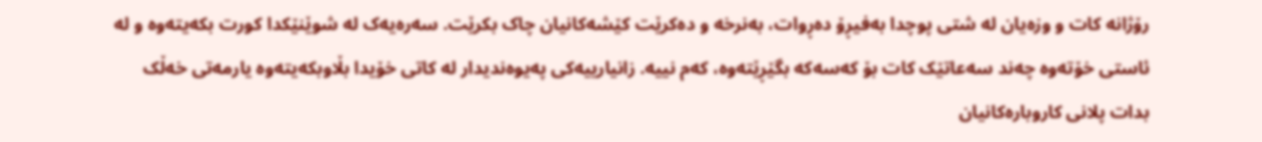رۆژانە کات و وزەیان لە شتی پوچدا بەفیڕۆ دەڕوات، بەنرخە و دەکرێت کێشەکانیان چاک بکرێت. سەرەیەک لە شوێنێکدا کورت بکەیتەوە و لە ئاستی خۆتەوە چەند سەعاتێک کات بۆ کەسەکە بگێڕێتەوە، کەم نییە. زانیارییەکی پەیوەندیدار لە کاتی خۆیدا بڵاوبکەیتەوە یارمەتی خەڵک بدات پلانی کاروبارەکانیان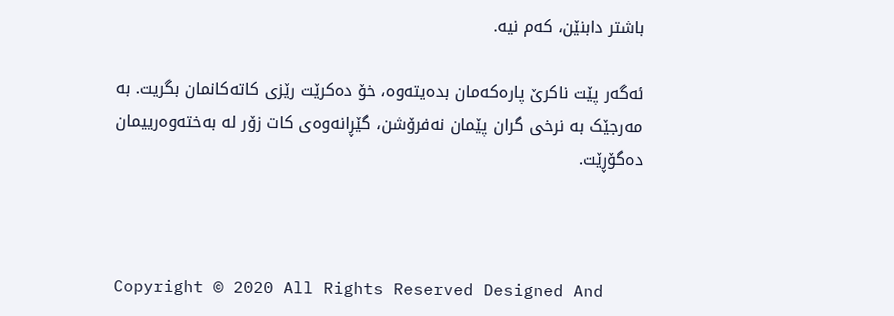باشتر دابنێن، کەم نیە.

ئەگەر پێت ناکرێ پارەکەمان بدەیتەوە، خۆ دەکرێت رێزی کاتەکانمان بگریت. بە مەرجێک بە نرخی گران پێمان نەفرۆشن، گێڕانەوەی کات زۆر لە بەختەوەرییمان دەگۆڕێت.



Copyright © 2020 All Rights Reserved Designed And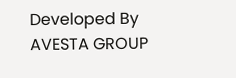Developed By AVESTA GROUP